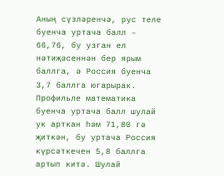Аның сүзләренчә, рус теле буенча уртача балл – 66,76, бу узган ел нәтиҗәсеннән бер ярым баллга, ә Россия буенча 3,7 баллга югарырак. Профильле математика буенча уртача балл шулай ук арткан һәм 71,80 гә җиткән, бу уртача Россия күрсәткечен 5,8 баллга артып китә. Шулай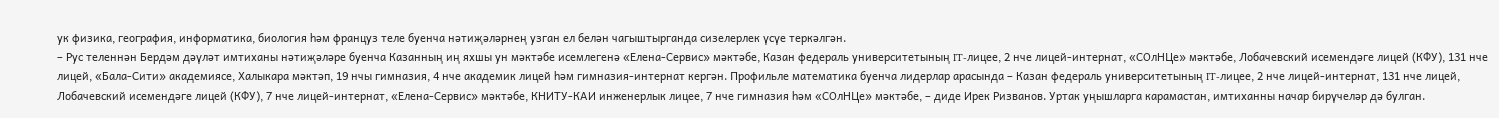ук физика, география, информатика, биология һәм француз теле буенча нәтиҗәләрнең узган ел белән чагыштырганда сизелерлек үсүе теркәлгән.
– Рус теленнән Бердәм дәүләт имтиханы нәтиҗәләре буенча Казанның иң яхшы ун мәктәбе исемлегенә «Елена-Сервис» мәктәбе, Казан федераль университетының IT-лицее, 2 нче лицей-интернат, «СОлНЦе» мәктәбе, Лобачевский исемендәге лицей (КФУ), 131 нче лицей, «Бала-Сити» академиясе, Халыкара мәктәп, 19 нчы гимназия, 4 нче академик лицей һәм гимназия-интернат кергән. Профильле математика буенча лидерлар арасында – Казан федераль университетының IT-лицее, 2 нче лицей-интернат, 131 нче лицей, Лобачевский исемендәге лицей (КФУ), 7 нче лицей-интернат, «Елена-Сервис» мәктәбе, КНИТУ-КАИ инженерлык лицее, 7 нче гимназия һәм «СОлНЦе» мәктәбе, – диде Ирек Ризванов. Уртак уңышларга карамастан, имтиханны начар бирүчеләр дә булган.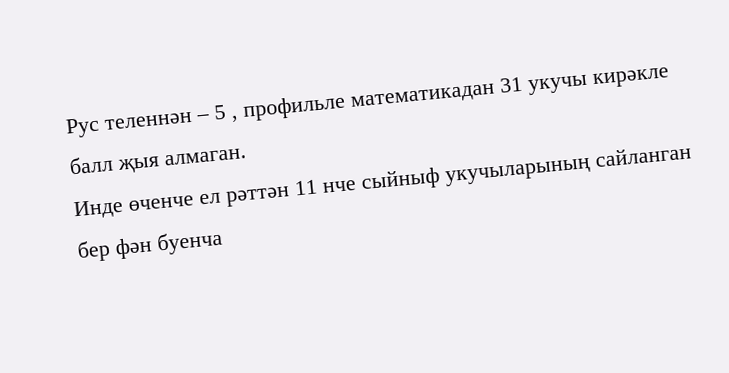Рус теленнән – 5 , профильле математикадан 31 укучы кирәкле балл җыя алмаган.
Инде өченче ел рәттән 11 нче сыйныф укучыларының сайланган бер фән буенча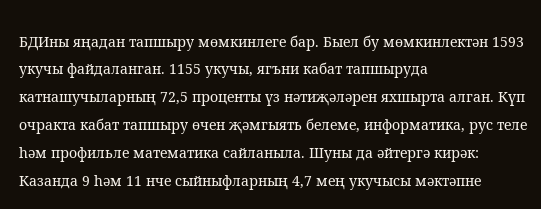БДИны яңадан тапшыру мөмкинлеге бар. Быел бу мөмкинлектән 1593 укучы файдаланган. 1155 укучы, ягъни кабат тапшыруда катнашучыларның 72,5 проценты үз нәтиҗәләрен яхшырта алган. Күп очракта кабат тапшыру өчен җәмгыять белеме, информатика, рус теле һәм профильле математика сайланыла. Шуны да әйтергә кирәк: Казанда 9 һәм 11 нче сыйныфларның 4,7 мең укучысы мәктәпне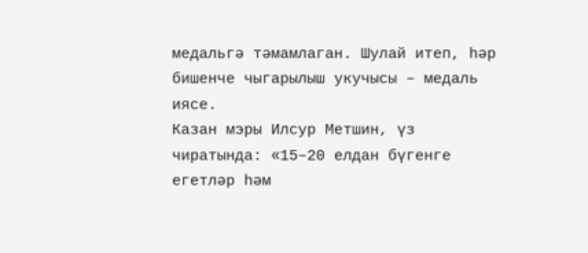медальгә тәмамлаган. Шулай итеп, һәр бишенче чыгарылыш укучысы – медаль иясе.
Казан мэры Илсур Метшин, үз чиратында: «15–20 елдан бүгенге егетләр һәм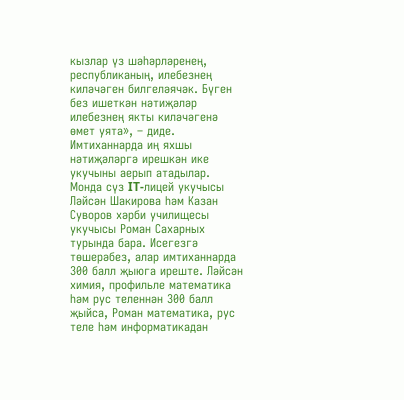кызлар үз шәһәрләренең, республиканың, илебезнең киләчәген билгеләячәк. Бүген без ишеткән нәтиҗәләр илебезнең якты киләчәгенә өмет уята», – диде. Имтиханнарда иң яхшы нәтиҗәләргә ирешкән ике укучыны аерып атадылар. Монда сүз IT-лицей укучысы Ләйсән Шакирова һәм Казан Суворов хәрби училищесы укучысы Роман Сахарных турында бара. Исегезгә төшерәбез, алар имтиханнарда 300 балл җыюга иреште. Ләйсән химия, профильле математика һәм рус теленнән 300 балл җыйса, Роман математика, рус теле һәм информатикадан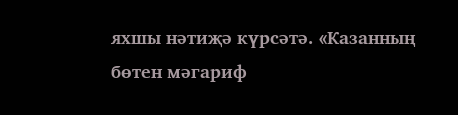яхшы нәтиҗә күрсәтә. «Казанның бөтен мәгариф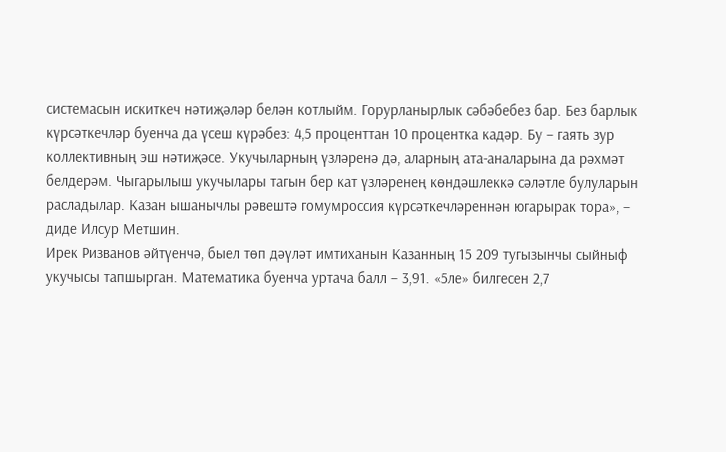системасын искиткеч нәтиҗәләр белән котлыйм. Горурланырлык сәбәбебез бар. Без барлык күрсәткечләр буенча да үсеш күрәбез: 4,5 проценттан 10 процентка кадәр. Бу – гаять зур коллективның эш нәтиҗәсе. Укучыларның үзләренә дә, аларның ата-аналарына да рәхмәт белдерәм. Чыгарылыш укучылары тагын бер кат үзләренең көндәшлеккә сәләтле булуларын расладылар. Казан ышанычлы рәвештә гомумроссия күрсәткечләреннән югарырак тора», – диде Илсур Метшин.
Ирек Ризванов әйтүенчә, быел төп дәүләт имтиханын Казанның 15 209 тугызынчы сыйныф укучысы тапшырган. Математика буенча уртача балл – 3,91. «5ле» билгесен 2,7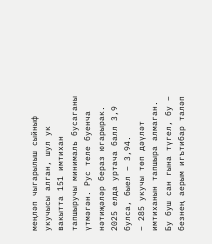меңләп чыгарылыш сыйныф укучысы алган, шул ук вакытта 151 имтихан тапшыручы минималь бусаганы үтмәгән. Рус теле буенча нәтиҗәләр бераз югарырак. 2025 елда уртача балл 3,9 булса, быел – 3,94.
– 285 укучы төп дәүләт имтиханын тапшыра алмаган. Бу буш сан гына түгел, бу – безнең аерым игътибар таләп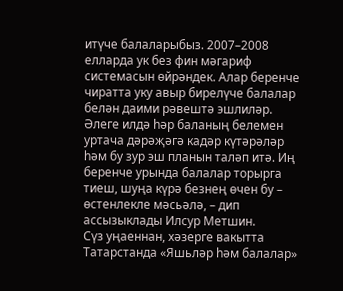итүче балаларыбыз. 2007–2008 елларда ук без фин мәгариф системасын өйрәндек. Алар беренче чиратта уку авыр бирелүче балалар белән даими рәвештә эшлиләр. Әлеге илдә һәр баланың белемен уртача дәрәҗәгә кадәр күтәрәләр һәм бу зур эш планын таләп итә. Иң беренче урында балалар торырга тиеш, шуңа күрә безнең өчен бу – өстенлекле мәсьәлә, – дип ассызыклады Илсур Метшин.
Сүз уңаеннан, хәзерге вакытта Татарстанда «Яшьләр һәм балалар»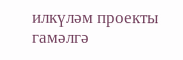илкүләм проекты гамәлгә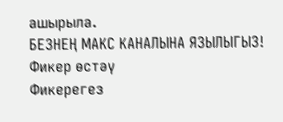ашырыла.
БЕЗНЕҢ МАКС КАНАЛЫНА ЯЗЫЛЫГЫЗ!
Фикер өстәү
Фикерегез